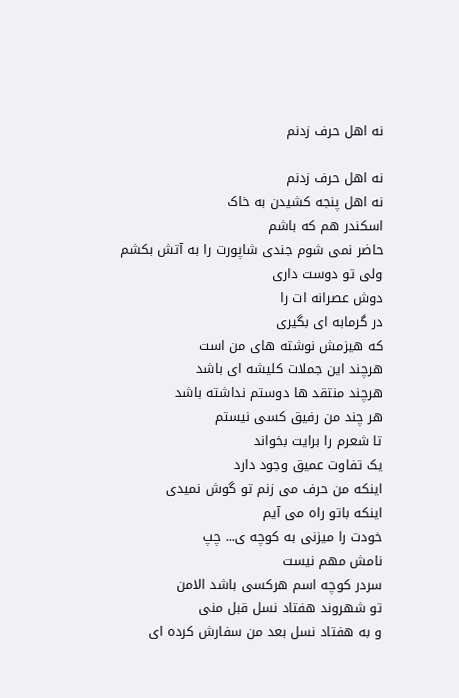نه اهل حرف زدنم

نه اهل حرف زدنم
نه اهل پنجه کشیدن به خاک
اسکندر هم که باشم
حاضر نمی شوم جندی شاپورت را به آتش بکشم
ولی تو دوست داری
دوش عصرانه ات را
در گرمابه ای بگیری
که هیزمش نوشته های من است
هرچند این جملات کلیشه ای باشد
هرچند منتقد ها دوستم نداشته باشد
هر چند من رفیق کسی نیستم
تا شعرم را برایت بخواند
یک تفاوت عمیق وجود دارد
اینکه من حرف می زنم تو گوش نمیدی
اینکه باتو راه می آیم
خودت را میزنی به کوچه ی... چپ
نامش مهم نیست
سردر کوچه اسم هرکسی باشد الامن
تو شهروند هفتاد نسل قبل منی
و به هفتاد نسل بعد من سفارش کرده ای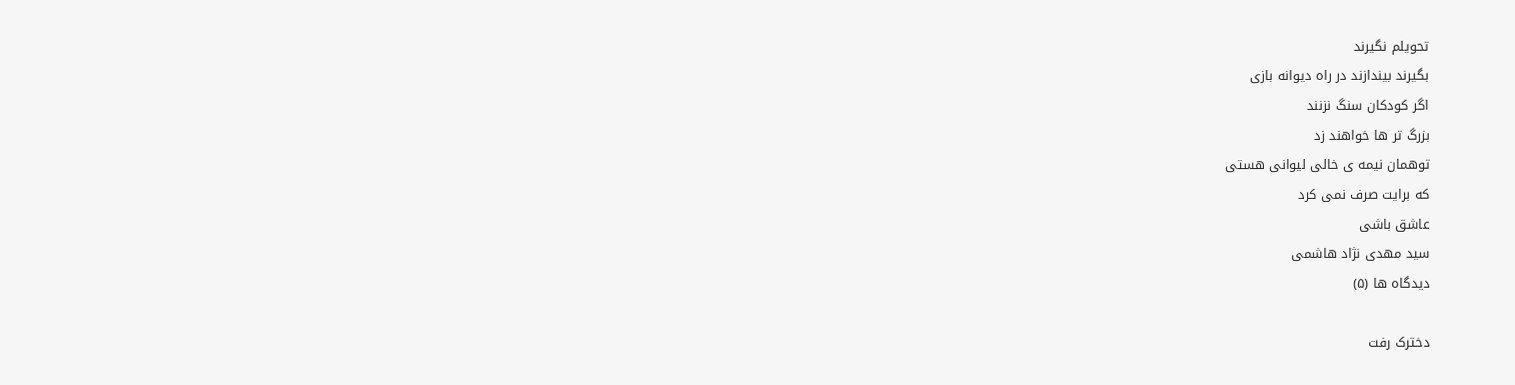تحویلم نگیرند
بگیرند بیندازند در راه دیوانه بازی
اگر کودکان سنگ نزنند
بزرگ تر ها خواهند زد
توهمان نیمه ی خالی لیوانی هستی
که برایت صرف نمی کرد
عاشق باشی
سید مهدی نژاد هاشمی
دیدگاه ها (۵)

دخترک رفت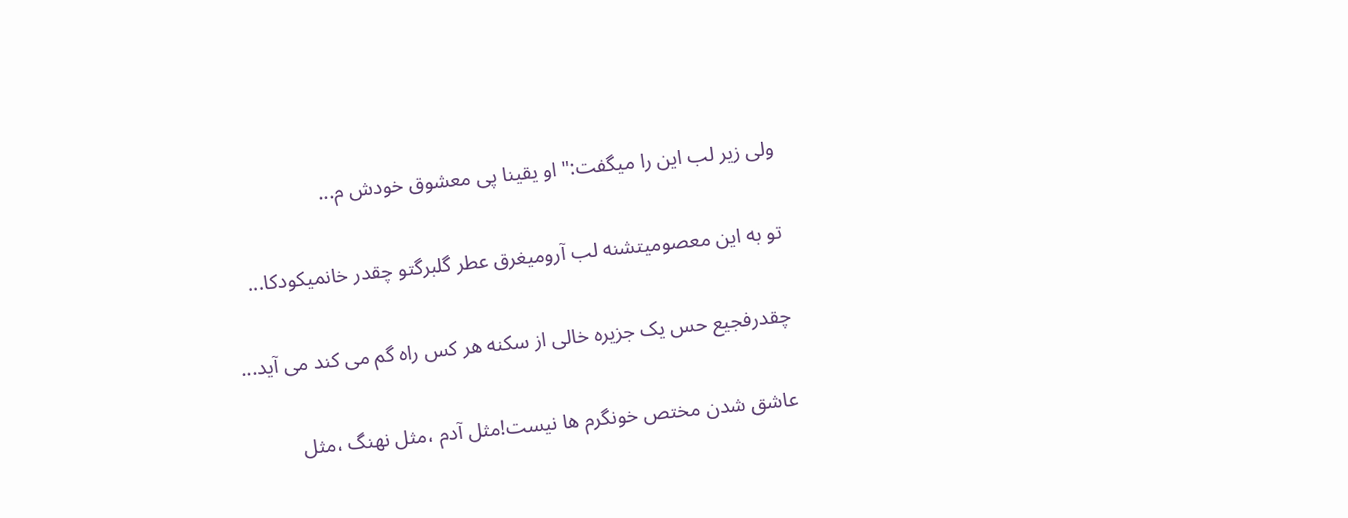ولی زیر لب این را میگفت:" او یقینا پی معشوق خودش م...

تو به این معصومیتشنه لب آرومیغرق عطر گلبرگتو چقدر خانمیکودکا...

چقدرفجیع حس یک جزیره خالی از سکنه هر کس راه گم می کند می آید...

عاشق شدن مختص خونگرم ها نیست!مثل آدم ،مثل نهنگ ،مثل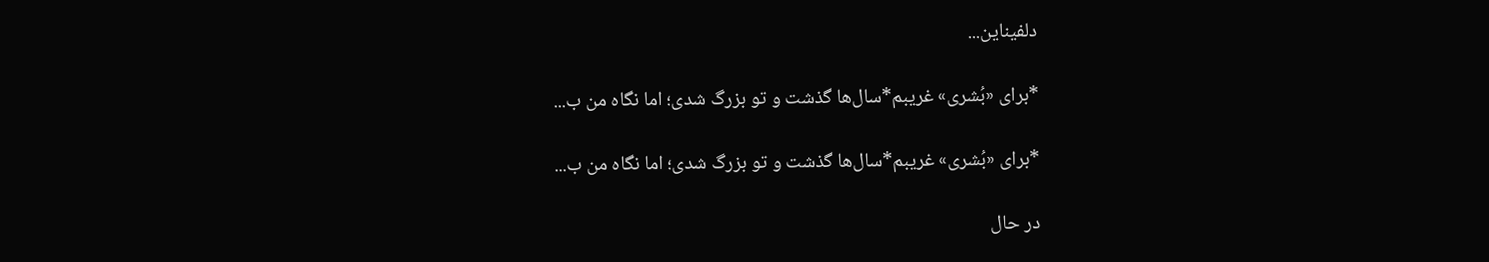دلفیناین...

*برای «بُشری» غریبم*سال‌ها گذشت و تو بزرگ شدی؛ اما نگاه من ب...

*برای «بُشری» غریبم*سال‌ها گذشت و تو بزرگ شدی؛ اما نگاه من ب...

در حال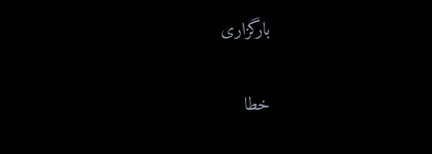بارگزاری

خطا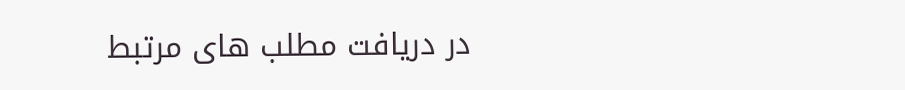در دریافت مطلب های مرتبط